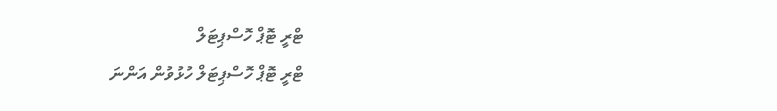ޓްރީ ޓޮޕް ހޮސްޕިޓަލް
ޓްރީ ޓޮޕް ހޮސްޕިޓަލް ހުޅުވުން އަންނަ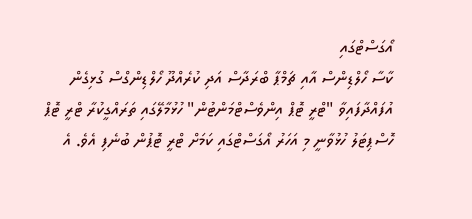އޯގަސްޓްގައި
ކާސާ ހޯލްޑިންސް އާއި ޗަމްޕާ ބްރަދާސް އަދި ކުރެއްދޫ ހޯލްޑިންގްސް ގުޅިގެން އުފައްދާފައިވާ "ޓްރީ ޓޮޕް އިންވެސްޓްމަންޓުން" ހުޅުމާލޭގައި ތަރައްގީކުރާ ޓްރީ ޓޮޕް ހޮސްޕިޓަލު ހުޅުވާނީ މި އަހަރު އޯގަސްޓްގައި ކަމަށް ޓްރީ ޓޮޕުން ބުނެފި އެވެ. އެ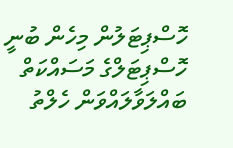ހޮސްޕިޓަލުން މިހެން ބުނީ ހޮސްޕިޓަލްގެ މަސައްކަތް ބައްލަވާލައްވަން ހެލްތު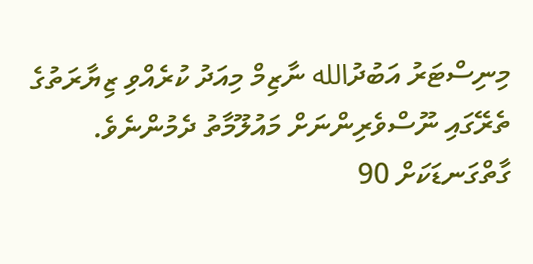މިނިސްޓަރު އަބުދުالله ނާޒިމް މިއަދު ކުރެއްވި ޒިޔާރަތުގެ ތެރޭގައި ނޫސްވެރިންނަށް މައުލޫމާތު ދެމުންނެވެ.
ގާތްގަނޑަކަށް 90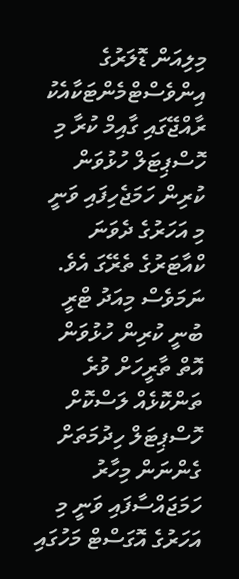މިލިއަން ޑޮލަރުގެ އިންވެސްޓްމެންޓަކާއެކު ރާއްޖޭގައި ގާއިމް ކުރާ މި ހޮސްޕިޓަލް ހުޅުވަން ކުރިން ހަމަޖެހިފައި ވަނީ މި އަހަރުގެ ދެވަނަ ކްއާޓަރުގެ ތެރޭގަ އެވެ. ނަމަވެސް މިއަދު ޓްރީ ބުނީ ކުރިން ހުޅުވަން އޮތް ތާރީހަށް ވުރެ ތަންކޮޅެއް ލަސްކޮށް ހޮސްޕިޓަލް ހިދުމަތަށް ގެންނަން މިހާރު ހަމަޖައްސާފައި ވަނީ މި އަހަރުގެ އޮގަސްޓް މަހުގައި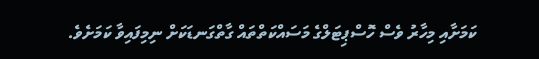ކަމަށާއި މިހާރު ވެސް ހޮސްޕިޓަލްގެ މަސައްކަތްތައް ގާތްގަނޑަކަށް ނިމިފައިވާ ކަމަށެވެ.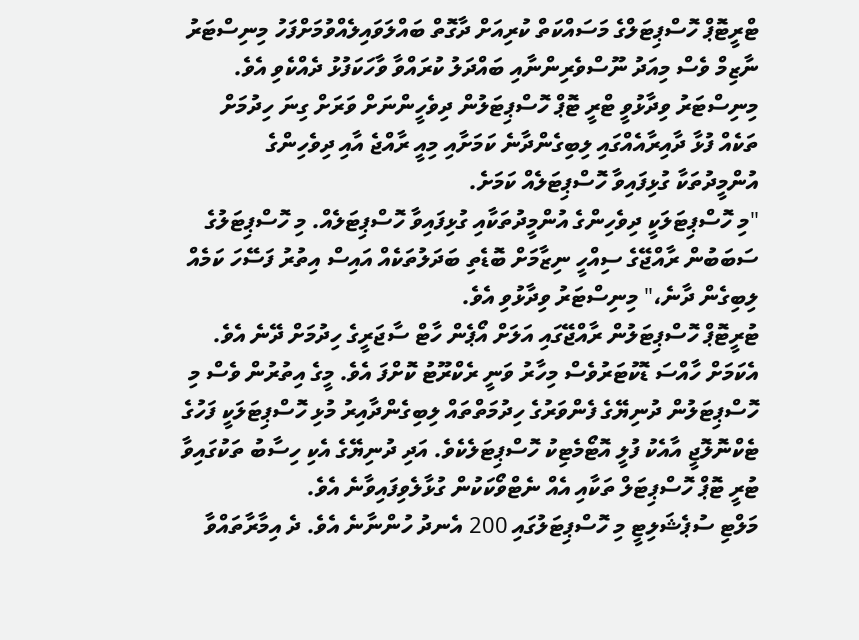ޓްރީޓޮޕް ހޮސްޕިޓަލްގެ މަސައްކަތް ކުރިއަށް ދާގޮތް ބައްލަވައިލެއްވުމަށްފަހު މިނިސްޓަރު ނާޒިމް ވެސް މިއަދު ނޫސްވެރިންނާއި ބައްދަލު ކުރައްވާ ވާހަކަފުޅު ދެއްކެވި އެވެ. މިނިސްޓަރު ވިދާޅުވީ ޓްރީ ޓޮޕް ހޮސްޕިޓަލުން ދިވެހީންނަށް ވަރަށް ގިނަ ހިދުމަށް ތަކެއް ފުޅާ ދާއިރާއެއްގައި ލިބިގެންދާނެ ކަމަށާއި މިއީ ރާއްޖެ އާއި ދިވެހިންގެ އުންމީދުތަކާ ގުޅިފައިވާ ހޮސްޕިޓަލެއް ކަމަށެ.
"މި ހޮސްޕިޓަލަކީ ދިވެހިންގެ އުންމީދުތަކާއި ގުޅިފައިވާ ހޮސްޕިޓަލެއް. މި ހޮސްޕިޓަލުގެ ސަބަބުން ރާއްޖޭގެ ސިއްހީ ނިޒާމަށް ބޮޑެތި ބަދަލުތަކެއް އައިސް އިތުރު ފަސޭހަ ކަމެއް ލިބިގެން ދާނެ،" މިނިސްޓަރު ވިދާޅުވި އެވެ.
ޓުރީޓޮޕް ހޮސްޕިޓަލުން ރާއްޖޭގައި އަލަށް އޯޕެން ހާޓް ސާޖަރީގެ ހިދުމަށް ދޭނެ އެވެ. އެކަމަށް ހާއްސަ ޑޮކުޓަރުވެސް މިހާރު ވަނީ ރެކްރޫޓު ކޮށްފަ އެވެ. މީގެ އިތުރުން ވެސް މި ހޮސްޕިޓަލުން ދުނިޔޭގެ ފެންވަރުގެ ހިދުމަތްތައް ލިބިގެންދާއިރު މުޅި ހޮސްޕިޓަލަކީ ފަހުގެ ޓެކްނޮލޮޖީ އާއެކު ފުލީ އޮޓޯމެޓިކު ހޮސްޕިޓަލެކެވެ. އަދި ދުނިޔޭގެ އެކި ހިސާބު ތަކުގައިވާ ޓުރީ ޓޮޕް ހޮސްޕިޓަލް ތަކާއި އެއް ނެޓްވޯކަކުން ގުޅާލެވިފައިވާނެ އެވެ.
މަލްޓި ސުޕެޝަލިޓީ މި ހޮސްޕިޓަލުގައި 200 އެނދު ހުންނާނެ އެވެ. ދެ އިމާރާތައްވާ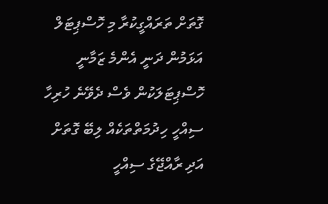ގޮތަށް ތަރައްގީކުރާ މި ހޮސްޕިޓަލް އަޅަމުން ދަނީ އެންމެ ޒަމާނީ ހޮސްޕިޓަލަކުން ވެސް ދެވޭނެ ހުރިހާ ސިއްހީ ހިދުމަތްތަކެއް ލިބޭ ގޮތަށް އަދި ރާއްޖޭގެ ސިއްހީ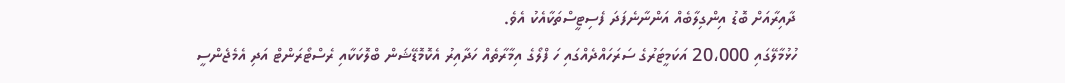ދާއިރާއަށް ބޮޑު އިންގިލާބެއް އަންނާނެފަދަ ފެސިޓީސްތަކާއެކު އެވެ.
ހުޅުމާލޭގައި 20،000 އަކަމީޓަރުގެ ސަރަހައްދެއްގައި ހަ ފްލޯގެ އިމާރާތެއް ހަދާއިރު އެކޮމޮޑޭޝަން ބްލޮކަކާއި ރެސްޓޯރަންޓް އަދި އެމެޖެންސީ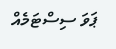ޕަވަ ސިސްޓަމެއް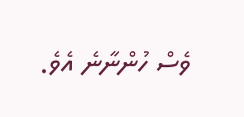ވެސް ހުންނާނެ އެވެ.